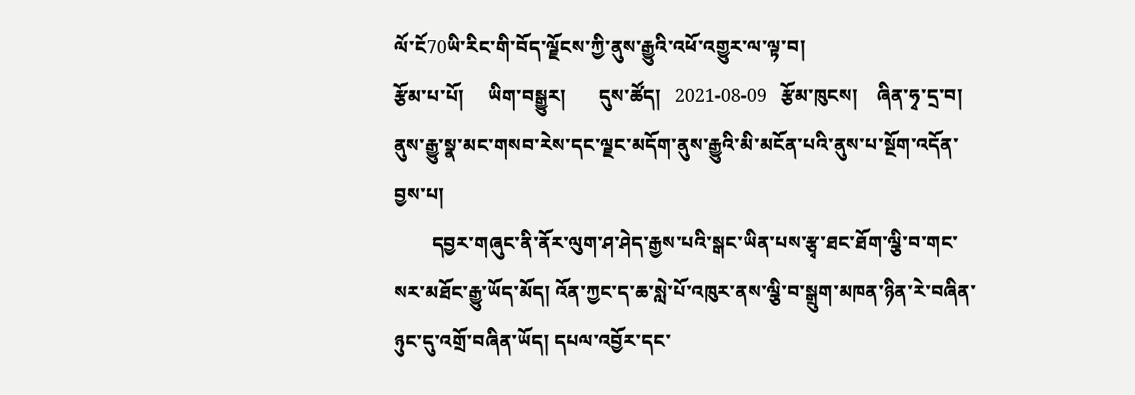ལོ་ངོ70ཡི་རིང་གི་བོད་ལྗོངས་ཀྱི་ནུས་རྒྱུའི་འཕོ་འགྱུར་ལ་ལྟ་བ།
རྩོམ་པ་པོ།     ཡིག་བསྒྱུར།       དུས་ཚོད།   2021-08-09   རྩོམ་ཁུངས།    ཞིན་ཧྭ་དྲ་བ།
ནུས་རྒྱུ་སྣ་མང་གསབ་རེས་དང་ལྗང་མདོག་ནུས་རྒྱུའི་མི་མངོན་པའི་ནུས་པ་སྔོག་འདོན་བྱས་པ།
        དབྱར་གཞུང་ནི་ནོར་ལུག་ཤ་ཤེད་རྒྱས་པའི་སྒང་ཡིན་པས་རྩྭ་ཐང་ཐོག་ལྕི་བ་གང་སར་མཐོང་རྒྱུ་ཡོད་མོད། འོན་ཀྱང་ད་ཆ་སླེ་པོ་འཁུར་ནས་ལྕི་བ་སྒྲུག་མཁན་ཉིན་རེ་བཞིན་ཉུང་དུ་འགྲོ་བཞིན་ཡོད། དཔལ་འབྱོར་དང་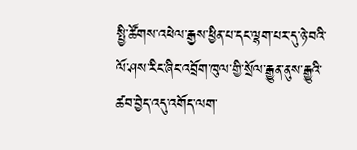སྤྱི་ཚོགས་འཕེལ་རྒྱས་ཕྱིན་པ་དང་ལྷག་པར་དུ་ཉེ་བའི་ལོ་ཤས་རིང་ཞིང་འབྲོག་ཁུལ་གྱི་སྲོལ་རྒྱུན་ནུས་རྒྱུའི་ཚབ་བྱེད་འདུ་འགོད་ལག་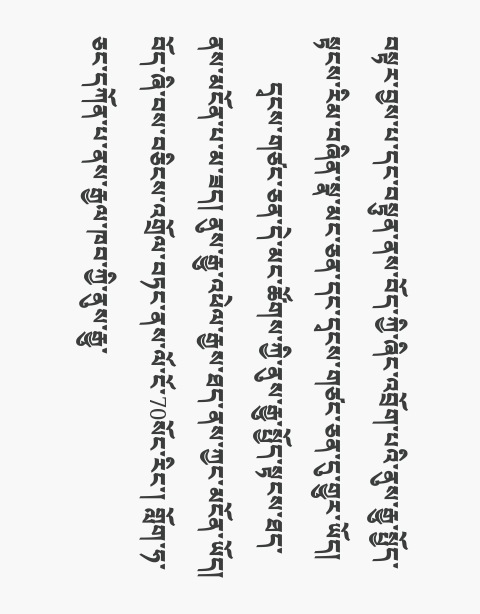བསྟར་བྱས་པ་དང་བསྟུན་ནས་བོད་ཀྱི་ཞིང་འབྲོག་པའི་ནུས་རྒྱུ་སྤྱོད་སྟངས་རིམ་བཞིན་སྣ་མང་ཅན་དང་དྭངས་གཙང་ཅན་དུ་གྱུར་ཡོད།
        དྭངས་གཙང་ཅན་དེ་མང་ཚོགས་ཀྱི་ནུས་རྒྱུ་སྤྱོད་སྟངས་ཐད་ནས་མངོན་པ་མ་ཟད། ནུས་རྒྱུ་འཕེལ་རྒྱས་ཐད་ནས་ཀྱང་མངོན་ཡོད། བོད་ཞི་བས་བཅིངས་འགྲོལ་བཏང་ནས་ལོ་ངོ་70སོང་རིང་། གློག་ཧ་ཅང་དཀོན་པ་ནས་རྒྱལ་ཁབ་ཀྱི་ནུས་རྒྱུ་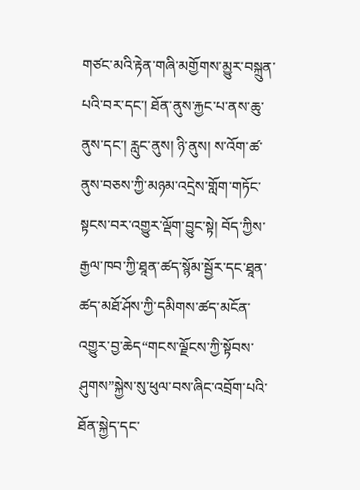གཙང་མའི་རྟེན་གཞི་མགྱོགས་མྱུར་བསྐྲུན་པའི་བར་དང་། ཐོན་ནུས་རྐྱང་པ་ནས་ཆུ་ནུས་དང་། རླུང་ནུས། ཉི་ནུས། ས་འོག་ཚ་ནུས་བཅས་ཀྱི་མཉམ་འདྲེས་གློག་གཏོང་སྟངས་བར་འགྱུར་ལྡོག་བྱུང་སྟེ། བོད་ཀྱིས་རྒྱལ་ཁབ་ཀྱི་ཐཱན་ཚད་སྙོམ་སྦྱོར་དང་ཐཱན་ཚད་མཐོ་ཤོས་ཀྱི་དམིགས་ཚད་མངོན་འགྱུར་བྱ་ཆེད“གངས་ལྗོངས་ཀྱི་སྟོབས་ཤུགས”སྐྱེས་སུ་ཕུལ་བས་ཞིང་འབྲོག་པའི་ཐོན་སྐྱེད་དང་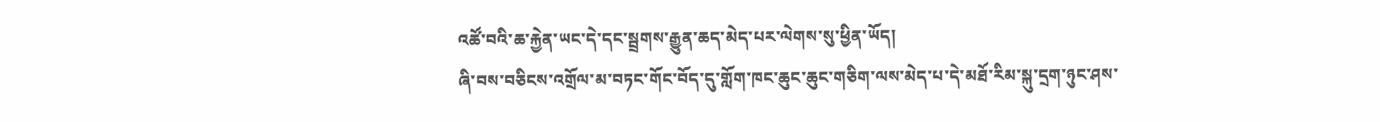འཚོ་བའི་ཆ་རྐྱེན་ཡང་དེ་དང་སྦྲགས་རྒྱུན་ཆད་མེད་པར་ལེགས་སུ་ཕྱིན་ཡོད།
ཞི་བས་བཅིངས་འགྲོལ་མ་བཏང་གོང་བོད་དུ་གློག་ཁང་ཆུང་ཆུང་གཅིག་ལས་མེད་པ་དེ་མཐོ་རིམ་སྐུ་དྲག་ཉུང་ཤས་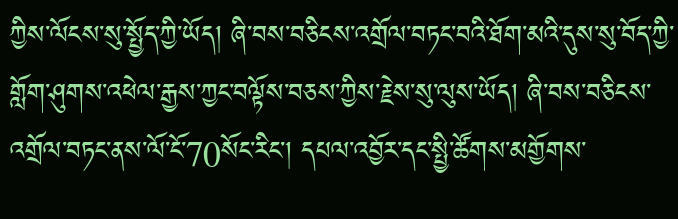ཀྱིས་ལོངས་སུ་སྤྱོད་ཀྱི་ཡོད། ཞི་བས་བཅིངས་འགྲོལ་བཏང་བའི་ཐོག་མའི་དུས་སུ་བོད་ཀྱི་གློག་ཤུགས་འཕེལ་རྒྱས་ཀྱང་བལྟོས་བཅས་ཀྱིས་རྗེས་སུ་ལུས་ཡོད། ཞི་བས་བཅིངས་འགྲོལ་བཏང་ནས་ལོ་ངོ་70སོང་རིང་། དཔལ་འབྱོར་དང་སྤྱི་ཚོགས་མགྱོགས་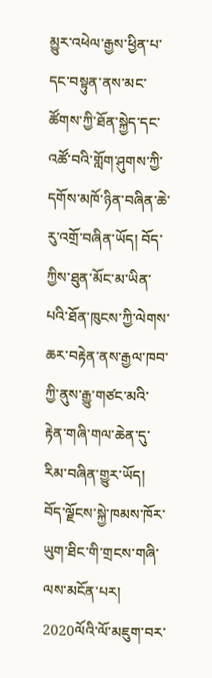མྱུར་འཕེལ་རྒྱས་ཕྱིན་པ་དང་བསྟུན་ནས་མང་ཚོགས་ཀྱི་ཐོན་སྐྱེད་དང་འཚོ་བའི་གློག་ཤུགས་ཀྱི་དགོས་མཁོ་ཉིན་བཞིན་ཆེ་རུ་འགྲོ་བཞིན་ཡོད། བོད་ཀྱིས་ཐུན་མོང་མ་ཡིན་པའི་ཐོན་ཁུངས་ཀྱི་ལེགས་ཆར་བརྟེན་ནས་རྒྱལ་ཁབ་ཀྱི་ནུས་རྒྱུ་གཙང་མའི་རྟེན་གཞི་གལ་ཆེན་དུ་རིམ་བཞིན་གྱུར་ཡོད། བོད་ལྗོངས་སྐྱེ་ཁམས་ཁོར་ཡུག་ཐིང་གི་གྲངས་གཞི་ལས་མངོན་པར། 2020ལོའི་ལོ་མཇུག་བར་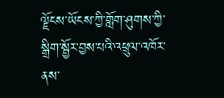ལྗོངས་ཡོངས་ཀྱི་གློག་ཤུགས་ཀྱི་སྒྲིག་སྦྱོར་བྱས་པའི་འཕྲུལ་འཁོར་ནས་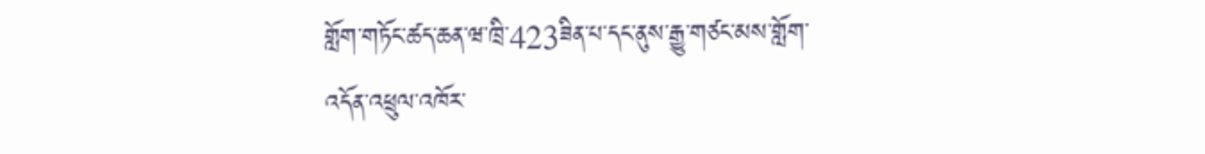གློག་གཏོང་ཚད་ཆན་ཝ་ཁྲི་423ཟིན་པ་དང་ནུས་རྒྱུ་གཙང་མས་གློག་འདོན་འཕྲུལ་འཁོར་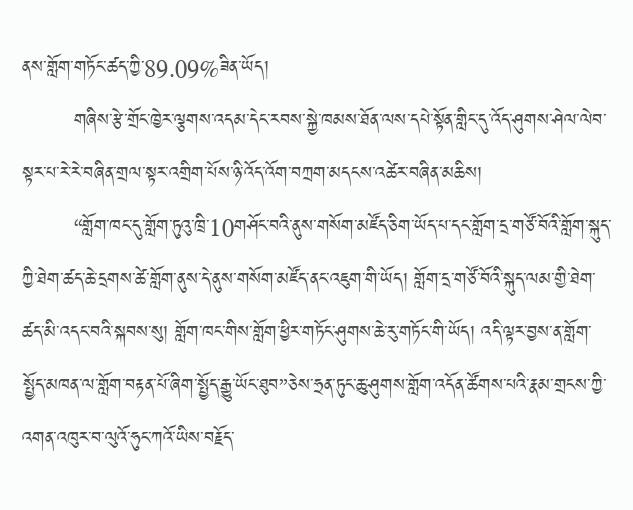ནས་གློག་གཏོང་ཚད་ཀྱི་89.09%ཟིན་ཡོད།
        གཞིས་རྩེ་གྲོང་ཁྱེར་ལྕགས་འདམ་དེང་རབས་སྐྱེ་ཁམས་ཐོན་ལས་དཔེ་སྟོན་གླིང་དུ་འོད་ཤུགས་ཤེལ་ལེབ་སྟར་པ་རེ་རེ་བཞིན་གྲལ་སྟར་འགྲིག་པོས་ཉི་འོད་འོག་བཀྲག་མདངས་འཚེར་བཞིན་མཆིས།
        “གློག་ཁང་དུ་གློག་ཏུའུ་ཁྲི་10གཤོང་བའི་ནུས་གསོག་མཛོད་ཅིག་ཡོད་པ་དང་གློག་དྲ་གཙོ་བོའི་གློག་སྐུད་ཀྱི་ཐེག་ཚད་ཆེ་དྲགས་ཚེ་གློག་ནུས་དེ་ནུས་གསོག་མཛོད་ནང་འཇུག་གི་ཡོད། གློག་དྲ་གཙོ་བོའི་སྐུད་ལམ་གྱི་ཐེག་ཚད་མི་འདང་བའི་སྐབས་སུ། གློག་ཁང་གིས་གློག་ཕྱིར་གཏོང་ཤུགས་ཆེ་རུ་གཏོང་གི་ཡོད། འདི་ལྟར་བྱས་ན་གློག་སྤྱོད་མཁན་ལ་གློག་བརྟན་པོ་ཞིག་སྤྱོད་རྒྱུ་ཡོང་ཐུབ”ཅེས་ཧྲན་ཏུང་ཆུ་ཤུགས་གློག་འདོན་ཚོགས་པའི་རྣམ་གྲངས་ཀྱི་འགན་འཁུར་བ་ལུའོ་ཧུང་ཀའོ་ཡིས་བརྗོད་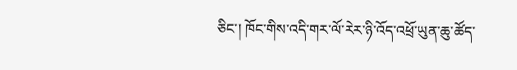ཅིང་། ཁོང་གིས་འདི་གར་ལོ་རེར་ཉི་འོད་འཕྲོ་ཡུན་ཆུ་ཚོད་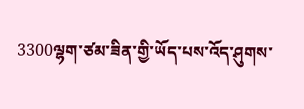3300ལྷག་ཙམ་ཟིན་གྱི་ཡོད་པས་འོད་ཤུགས་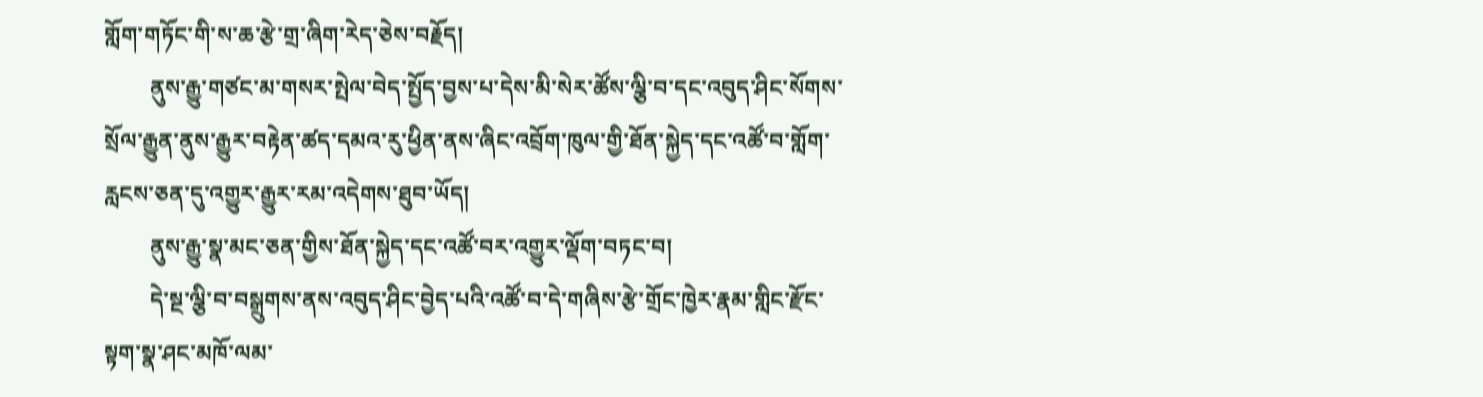གློག་གཏོང་གི་ས་ཆ་རྩེ་གྲ་ཞིག་རེད་ཅེས་བརྗོད།
        ནུས་རྒྱུ་གཙང་མ་གསར་སྤེལ་བེད་སྤྱོད་བྱས་པ་དེས་མི་སེར་ཚོས་ལྕི་བ་དང་འབུད་ཤིང་སོགས་སྲོལ་རྒྱུན་ནུས་རྒྱུར་བརྟེན་ཚད་དམའ་རུ་ཕྱིན་ནས་ཞིང་འབྲོག་ཁུལ་གྱི་ཐོན་སྐྱེད་དང་འཚོ་བ་གློག་རླངས་ཅན་དུ་འགྱུར་རྒྱུར་རམ་འདེགས་ཐུབ་ཡོད།
        ནུས་རྒྱུ་སྣ་མང་ཅན་གྱིས་ཐོན་སྐྱེད་དང་འཚོ་བར་འགྱུར་ལྡོག་བཏང་བ།
        དེ་སྔ་ལྕི་བ་བསྒྲུགས་ནས་འབུད་ཤིང་བྱེད་པའི་འཚོ་བ་དེ་གཞིས་རྩེ་གྲོང་ཁྱེར་རྣམ་གླིང་རྫོང་སྟག་སྣ་ཤང་མཁོ་ལམ་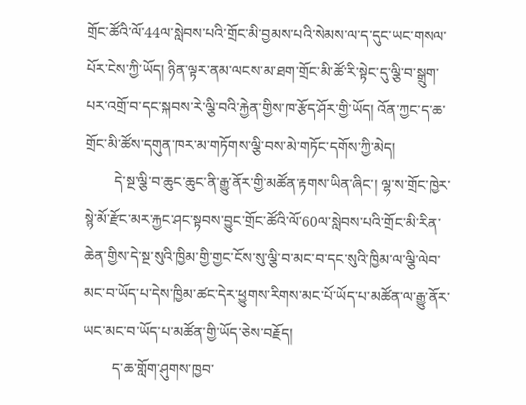གྲོང་ཚོའི་ལོ་44ལ་སླེབས་པའི་གྲོང་མི་བྱམས་པའི་སེམས་ལ་ད་དུང་ཡང་གསལ་པོར་ངེས་ཀྱི་ཡོད། ཉིན་ལྟར་ནམ་ལངས་མ་ཐག་གྲོང་མི་ཚོ་རི་སྟེང་དུ་ལྕི་བ་སྒྲུག་པར་འགྲོ་བ་དང་སྐབས་རེ་ལྕི་བའི་རྐྱེན་གྱིས་ཁ་རྩོད་ཤོར་གྱི་ཡོད། འོན་ཀྱང་ད་ཆ་གྲོང་མི་ཚོས་དགུན་ཁར་མ་གཏོགས་ལྕི་བས་མེ་གཏོང་དགོས་ཀྱི་མེད།
        དེ་སྔ་ལྕི་བ་ཆུང་ཆུང་ནི་རྒྱུ་ནོར་གྱི་མཚོན་རྟགས་ཡིན་ཞིང་། ལྷ་ས་གྲོང་ཁྱེར་སྙེ་མོ་རྫོང་མར་རྐྱང་ཤང་སྟབས་བྱུང་གྲོང་ཚོའི་ལོ་60ལ་སླེབས་པའི་གྲོང་མི་རིན་ཆེན་གྱིས་དེ་སྔ་སུའི་ཁྱིམ་གྱི་གྱང་ངོས་སུ་ལྕི་བ་མང་བ་དང་སུའི་ཁྱིམ་ལ་ལྕི་ལེབ་མང་བ་ཡོད་པ་དེས་ཁྱིམ་ཚང་དེར་ཕྱུགས་རིགས་མང་པོ་ཡོད་པ་མཚོན་ལ་རྒྱུ་ནོར་ཡང་མང་བ་ཡོད་པ་མཚོན་གྱི་ཡོད་ཅེས་བརྗོད།
        ད་ཆ་གློག་ཤུགས་ཁྱབ་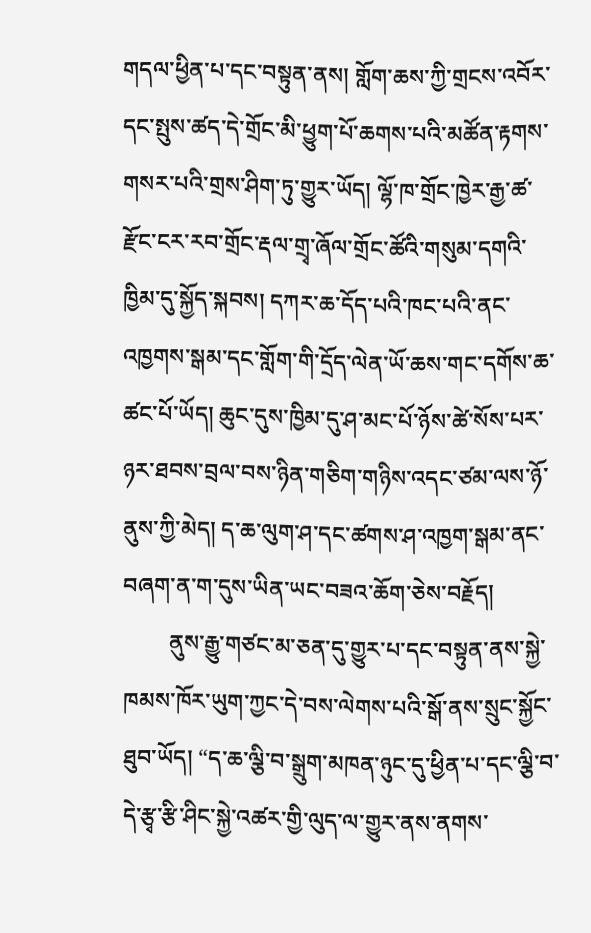གདལ་ཕྱིན་པ་དང་བསྟུན་ནས། གློག་ཆས་ཀྱི་གྲངས་འབོར་དང་སྤུས་ཚད་དེ་གྲོང་མི་ཕྱུག་པོ་ཆགས་པའི་མཚོན་རྟགས་གསར་པའི་གྲས་ཤིག་ཏུ་གྱུར་ཡོད། ལྷོ་ཁ་གྲོང་ཁྱེར་རྒྱ་ཚ་རྫོང་ངར་རབ་གྲོང་རྡལ་གྲྭ་ཞོལ་གྲོང་ཚོའི་གསུམ་དགའི་ཁྱིམ་དུ་སྐྱོད་སྐབས། དཀར་ཆ་དོད་པའི་ཁང་པའི་ནང་འཁྱགས་སྒམ་དང་གློག་གི་དྲོད་ལེན་ཡོ་ཆས་གང་དགོས་ཆ་ཚང་པོ་ཡོད། ཆུང་དུས་ཁྱིམ་དུ་ཤ་མང་པོ་ཉོས་ཚེ་སོས་པར་ཉར་ཐབས་བྲལ་བས་ཉིན་གཅིག་གཉིས་འདང་ཙམ་ལས་ཉོ་ནུས་ཀྱི་མེད། ད་ཆ་ལུག་ཤ་དང་ཚགས་ཤ་འཁྱག་སྒམ་ནང་བཞག་ན་ག་དུས་ཡིན་ཡང་བཟའ་ཆོག་ཅེས་བརྗོད།
        ནུས་རྒྱུ་གཙང་མ་ཅན་དུ་གྱུར་པ་དང་བསྟུན་ནས་སྐྱེ་ཁམས་ཁོར་ཡུག་ཀྱང་དེ་བས་ལེགས་པའི་སྒོ་ནས་སྲུང་སྐྱོང་ཐུབ་ཡོད། “ད་ཆ་ལྕི་བ་སྒྲུག་མཁན་ཉུང་དུ་ཕྱིན་པ་དང་ལྕི་བ་དེ་རྩྭ་རྩི་ཤིང་སྐྱེ་འཚར་གྱི་ལུད་ལ་གྱུར་ནས་ནགས་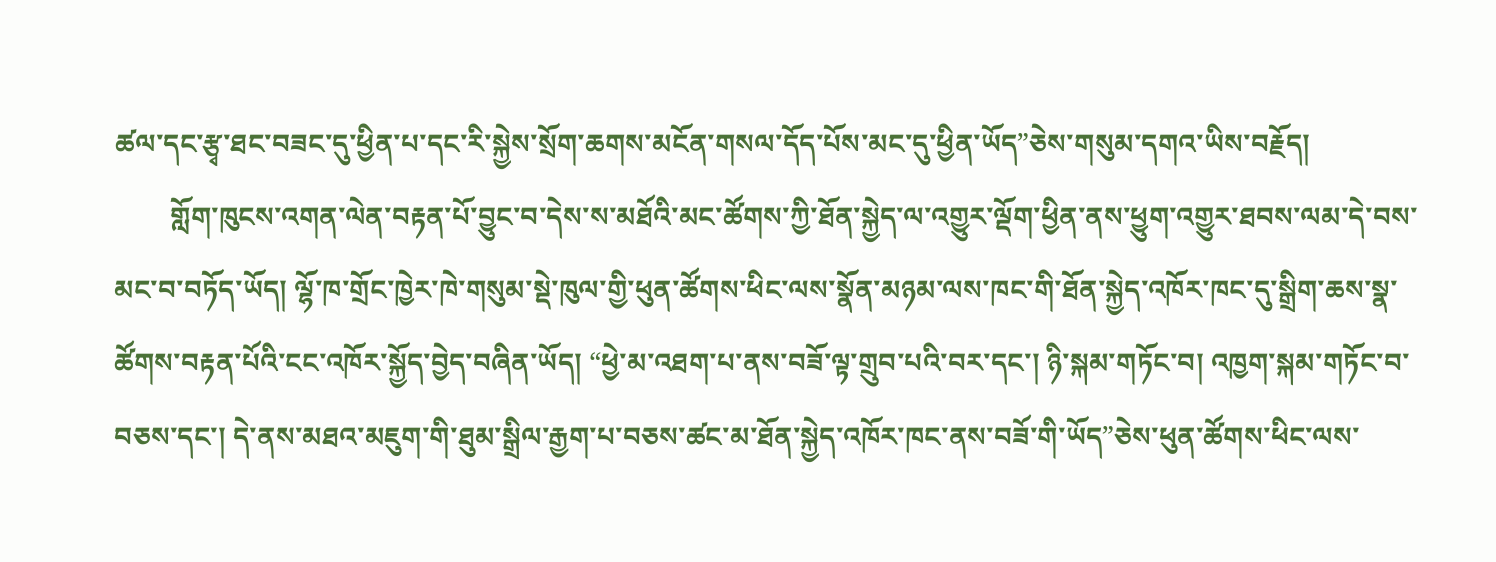ཚལ་དང་རྩྭ་ཐང་བཟང་དུ་ཕྱིན་པ་དང་རི་སྐྱེས་སྲོག་ཆགས་མངོན་གསལ་དོད་པོས་མང་དུ་ཕྱིན་ཡོད”ཅེས་གསུམ་དགའ་ཡིས་བརྗོད།
        གློག་ཁུངས་འགན་ལེན་བརྟན་པོ་བྱུང་བ་དེས་ས་མཐོའི་མང་ཚོགས་ཀྱི་ཐོན་སྐྱེད་ལ་འགྱུར་ལྡོག་ཕྱིན་ནས་ཕྱུག་འགྱུར་ཐབས་ལམ་དེ་བས་མང་བ་བཏོད་ཡོད། ལྷོ་ཁ་གྲོང་ཁྱེར་ཁེ་གསུམ་སྡེ་ཁུལ་གྱི་ཕུན་ཚོགས་ཕིང་ལས་སྣོན་མཉམ་ལས་ཁང་གི་ཐོན་སྐྱེད་འཁོར་ཁང་དུ་སྒྲིག་ཆས་སྣ་ཚོགས་བརྟན་པོའི་ངང་འཁོར་སྐྱོད་བྱེད་བཞིན་ཡོད། “ཕྱེ་མ་འཐག་པ་ནས་བཟོ་ལྟ་གྲུབ་པའི་བར་དང་། ཉི་སྐམ་གཏོང་བ། འཁྱག་སྐམ་གཏོང་བ་བཅས་དང་། དེ་ནས་མཐའ་མཇུག་གི་ཐུམ་སྒྲིལ་རྒྱག་པ་བཅས་ཚང་མ་ཐོན་སྐྱེད་འཁོར་ཁང་ནས་བཟོ་གི་ཡོད”ཅེས་ཕུན་ཚོགས་ཕིང་ལས་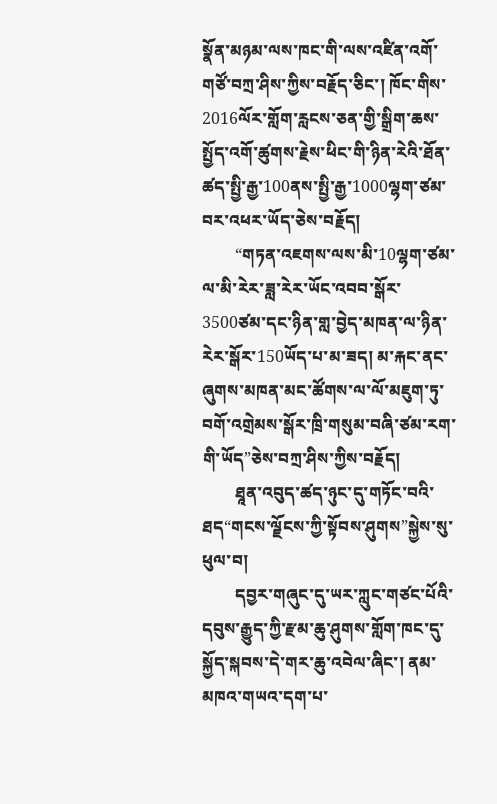སྣོན་མཉམ་ལས་ཁང་གི་ལས་འཛིན་འགོ་གཙོ་བཀྲ་ཤིས་ཀྱིས་བརྗོད་ཅིང་། ཁོང་གིས་2016ལོར་གློག་རླངས་ཅན་གྱི་སྒྲིག་ཆས་སྤྱོད་འགོ་ཚུགས་རྗེས་ཕིང་གི་ཉིན་རེའི་ཐོན་ཚད་སྤྱི་རྒྱ་100ནས་སྤྱི་རྒྱ་1000ལྷག་ཙམ་བར་འཕར་ཡོད་ཅེས་བརྗོད།
        “གཏན་འཇགས་ལས་མི་10ལྷག་ཙམ་ལ་མི་རེར་ཟླ་རེར་ཡོང་འབབ་སྒོར་3500ཙམ་དང་ཉིན་གླ་བྱེད་མཁན་ལ་ཉིན་རེར་སྒོར་150ཡོད་པ་མ་ཟད། མ་རྐང་ནང་ཞུགས་མཁན་མང་ཚོགས་ལ་ལོ་མཇུག་ཏུ་བགོ་འགྲེམས་སྒོར་ཁྲི་གསུམ་བཞི་ཙམ་རག་གི་ཡོད”ཅེས་བཀྲ་ཤིས་ཀྱིས་བརྗོད།
        ཐཱན་འབུད་ཚད་ཉུང་དུ་གཏོང་བའི་ཐད“གངས་ལྗོངས་ཀྱི་སྟོབས་ཤུགས”སྐྱེས་སུ་ཕུལ་བ།
        དབྱར་གཞུང་དུ་ཡར་ཀླུང་གཙང་པོའི་དབུས་རྒྱུད་ཀྱི་རྫམ་ཆུ་ཤུགས་གློག་ཁང་དུ་སྐྱོད་སྐབས་དེ་གར་ཆུ་འབེལ་ཞིང་། ནམ་མཁའ་གཡའ་དག་པ་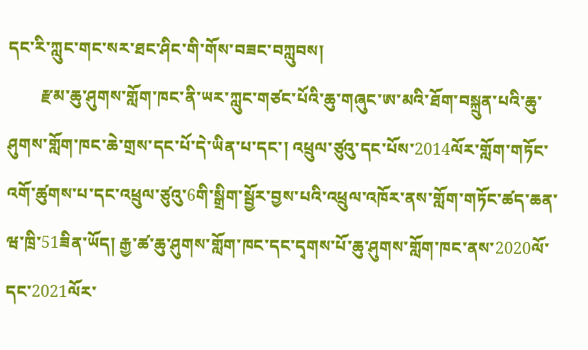དང་རི་ཀླུང་གང་སར་ཐང་ཤིང་གི་གོས་བཟང་བཀླུབས།
        རྫམ་ཆུ་ཤུགས་གློག་ཁང་ནི་ཡར་ཀླུང་གཙང་པོའི་ཆུ་གཞུང་ཨ་མའི་ཐོག་བསྐྲུན་པའི་ཆུ་ཤུགས་གློག་ཁང་ཆེ་གྲས་དང་པོ་དེ་ཡིན་པ་དང་། འཕྲུལ་ཙུའུ་དང་པོས་2014ལོར་གློག་གཏོང་འགོ་ཚུགས་པ་དང་འཕྲུལ་ཙུའུ་6གི་སྒྲིག་སྦྱོར་བྱས་པའི་འཕྲུལ་འཁོར་ནས་གློག་གཏོང་ཚད་ཆན་ཝ་ཁྲི་51ཟིན་ཡོད། རྒྱ་ཚ་ཆུ་ཤུགས་གློག་ཁང་དང་དྭགས་པོ་ཆུ་ཤུགས་གློག་ཁང་ནས་2020ལོ་དང་2021ལོར་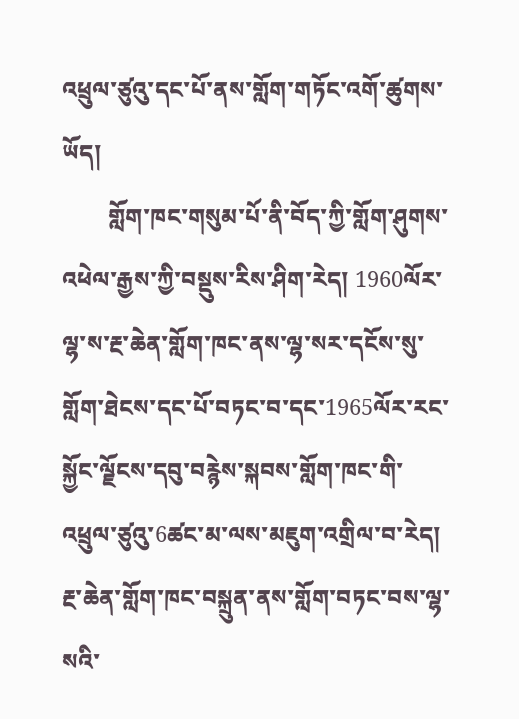འཕྲུལ་ཙུའུ་དང་པོ་ནས་གློག་གཏོང་འགོ་ཚུགས་ཡོད།
        གློག་ཁང་གསུམ་པོ་ནི་བོད་ཀྱི་གློག་ཤུགས་འཕེལ་རྒྱས་ཀྱི་བསྡུས་རིས་ཤིག་རེད། 1960ལོར་ལྷ་ས་རྔ་ཆེན་གློག་ཁང་ནས་ལྷ་སར་དངོས་སུ་གློག་ཐེངས་དང་པོ་བཏང་བ་དང་1965ལོར་རང་སྐྱོང་ལྗོངས་དབུ་བརྙེས་སྐབས་གློག་ཁང་གི་འཕྲུལ་ཙུའུ་6ཚང་མ་ལས་མཇུག་འགྲིལ་བ་རེད། རྔ་ཆེན་གློག་ཁང་བསྐྲུན་ནས་གློག་བཏང་བས་ལྷ་སའི་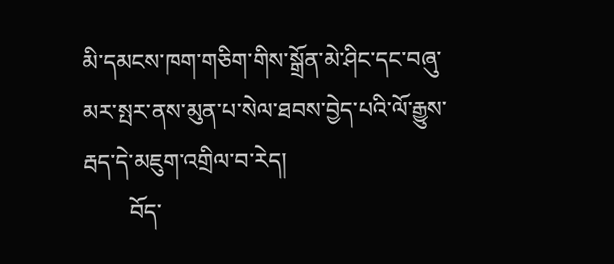མི་དམངས་ཁག་གཅིག་གིས་སྒྲོན་མེ་ཤིང་དང་བཞུ་མར་སྤར་ནས་མུན་པ་སེལ་ཐབས་བྱེད་པའི་ལོ་རྒྱུས་རྦད་དེ་མཇུག་འགྲིལ་བ་རེད།
        བོད་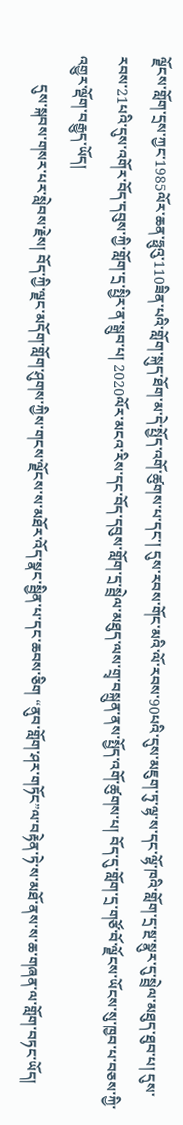ལྗོངས་གློག་དྲས་ཀྱང་1985ལོར་ཆན་ཧྥུའུ་110ཟིན་པའི་གློག་སྐུད་ཐོག་མ་དེ་སྤྱོད་འགོ་ཚུགས་པ་དང་། དུས་རབས་གོང་མའི་ལོ་རབས་90པའི་དུས་མཇུག་ཏུ་ལྷ་ས་དང་ལྷོ་ཁའི་གློག་དྲ་སྔ་སྣུར་དུ་སྦྲེལ་མཐུད་ཐུབ་པ། དུས་རབས་21པའི་དུས་འགོར་བོད་དབུས་ཀྱི་གློག་དྲ་སྤྱིར་ན་སྒྲུབ་པ། 2020ལོར་མངའ་རིས་དང་བོད་དབུས་གློག་དྲ་སྦྲེལ་མཐུད་ལས་གྲྭ་བསྐྲུན་ནས་སྤྱོད་འགོ་ཚུགས་པ། བོད་དུ་གློག་དྲ་གཙོ་བོ་ལྗོངས་ཡོངས་སུ་ཁྱབ་པ་བཅས་ཀྱི་འགྱུར་ལྡོག་བརྒྱུད་ཡོད།
        དུས་སྐབས་གསར་པར་སླེབས་རྗེས། བོད་ཀྱི་ལྗང་མདོག་གློག་ཤུགས་ཀྱིས་གངས་ལྗོངས་ས་མཐོར་འོད་སྣང་སྦྱིན་པ་དང་ཆབས་ཅིག “ནུབ་གློག་ཤར་གཏོང”ལ་བརྟེན་ཏེ་ས་མཐོ་ནས་ས་ཆ་གཞན་ལ་གློག་བཏང་ཡོད།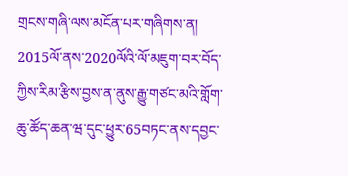གྲངས་གཞི་ལས་མངོན་པར་གཞིགས་ན། 2015ལོ་ནས་2020ལོའི་ལོ་མཇུག་བར་བོད་ཀྱིས་རིམ་རྩིས་བྱས་ན་ནུས་རྒྱུ་གཙང་མའི་གློག་ཆུ་ཚོད་ཆན་ཝ་དུང་ཕྱུར་65བཏང་ནས་དབྱང་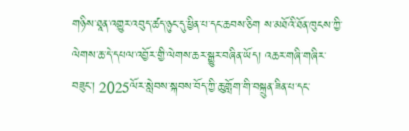གཉིས་ཐཱན་འགྱུར་འབུད་ཚད་ཉུང་དུ་ཕྱིན་པ་དང་ཆབས་ཅིག ས་མཐོའི་ཐོན་ཁུངས་ཀྱི་ལེགས་ཆ་དེ་དཔལ་འབྱོར་གྱི་ལེགས་ཆར་སྒྱུར་བཞིན་ཡོད། འཆར་གཞི་གཞིར་བཟུང་། 2025ལོར་སླེབས་སྐབས་བོད་ཀྱི་ཆུ་གློག་གི་བསྐྲུན་ཟིན་པ་དང་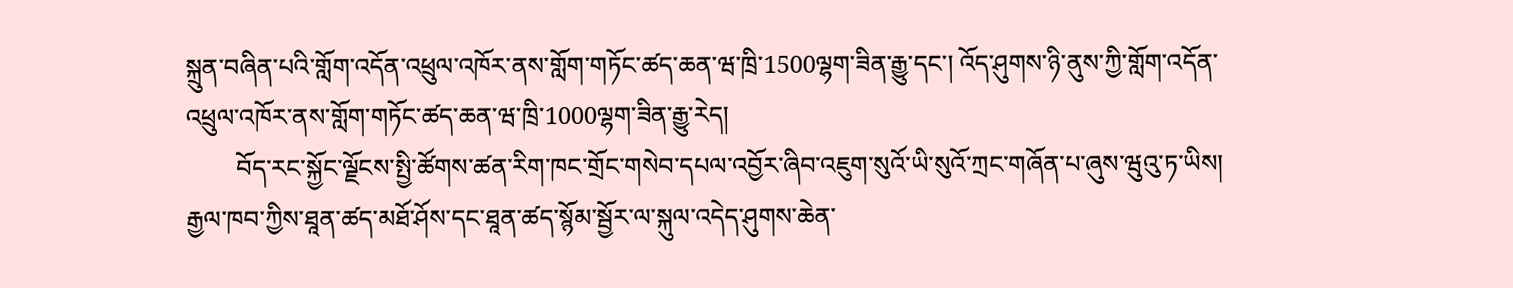སྐྲུན་བཞིན་པའི་གློག་འདོན་འཕྲུལ་འཁོར་ནས་གློག་གཏོང་ཚད་ཆན་ཝ་ཁྲི་1500ལྷག་ཟིན་རྒྱུ་དང་། འོད་ཤུགས་ཉི་ནུས་ཀྱི་གློག་འདོན་འཕྲུལ་འཁོར་ནས་གློག་གཏོང་ཚད་ཆན་ཝ་ཁྲི་1000ལྷག་ཟིན་རྒྱུ་རེད།
        བོད་རང་སྐྱོང་ལྗོངས་སྤྱི་ཚོགས་ཚན་རིག་ཁང་གྲོང་གསེབ་དཔལ་འབྱོར་ཞིབ་འཇུག་སུའོ་ཡི་སུའོ་ཀྲང་གཞོན་པ་ཞུས་ཝུའུ་ཏ་ཡིས། རྒྱལ་ཁབ་ཀྱིས་ཐཱན་ཚད་མཐོ་ཤོས་དང་ཐཱན་ཚད་སྙོམ་སྦྱོར་ལ་སྐུལ་འདེད་ཤུགས་ཆེན་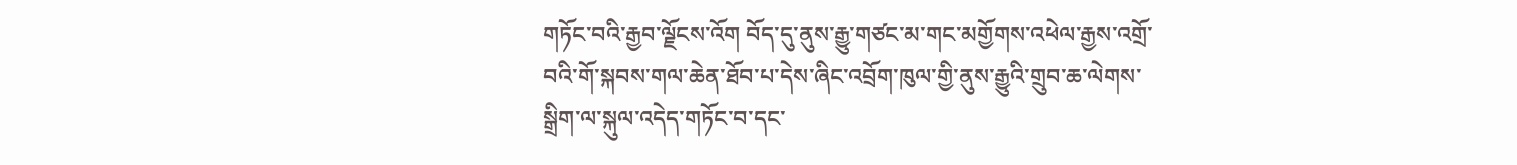གཏོང་བའི་རྒྱབ་ལྗོངས་འོག བོད་དུ་ནུས་རྒྱུ་གཙང་མ་གང་མགྱོགས་འཕེལ་རྒྱས་འགྲོ་བའི་གོ་སྐབས་གལ་ཆེན་ཐོབ་པ་དེས་ཞིང་འབྲོག་ཁུལ་གྱི་ནུས་རྒྱུའི་གྲུབ་ཆ་ལེགས་སྒྲིག་ལ་སྐུལ་འདེད་གཏོང་བ་དང་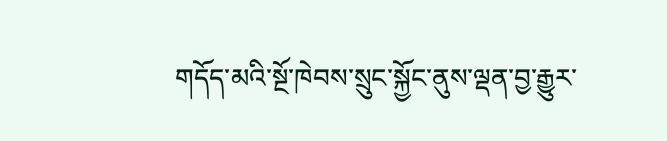གདོད་མའི་སྔོ་ཁེབས་སྲུང་སྐྱོང་ནུས་ལྡན་བྱ་རྒྱུར་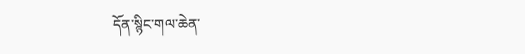དོན་སྙིང་གལ་ཆེན་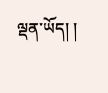ལྡན་ཡོད། །